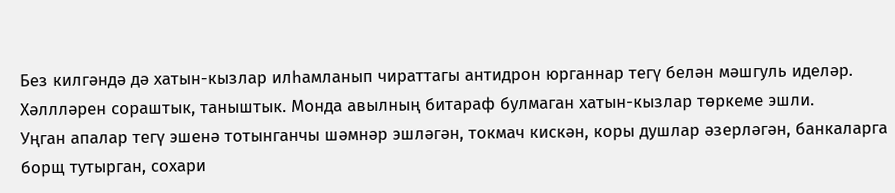Без килгәндә дә хатын-кызлар илһамланып чираттагы антидрон юрганнар тегү белән мәшгуль иделәр. Хәллләрен сораштык, таныштык. Монда авылның битараф булмаган хатын-кызлар төркеме эшли.
Уңган апалар тегү эшенә тотынганчы шәмнәр эшләгән, токмач кискән, коры душлар әзерләгән, банкаларга борщ тутырган, сохари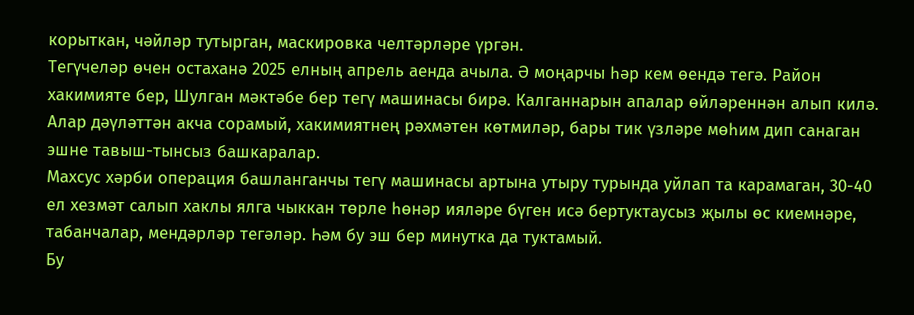корыткан, чәйләр тутырган, маскировка челтәрләре үргән.
Тегүчеләр өчен остаханә 2025 елның апрель аенда ачыла. Ә моңарчы һәр кем өендә тегә. Район хакимияте бер, Шулган мәктәбе бер тегү машинасы бирә. Калганнарын апалар өйләреннән алып килә. Алар дәүләттән акча сорамый, хакимиятнең рәхмәтен көтмиләр, бары тик үзләре мөһим дип санаган эшне тавыш-тынсыз башкаралар.
Махсус хәрби операция башланганчы тегү машинасы артына утыру турында уйлап та карамаган, 30-40 ел хезмәт салып хаклы ялга чыккан төрле һөнәр ияләре бүген исә бертуктаусыз җылы өс киемнәре, табанчалар, мендәрләр тегәләр. Һәм бу эш бер минутка да туктамый.
Бу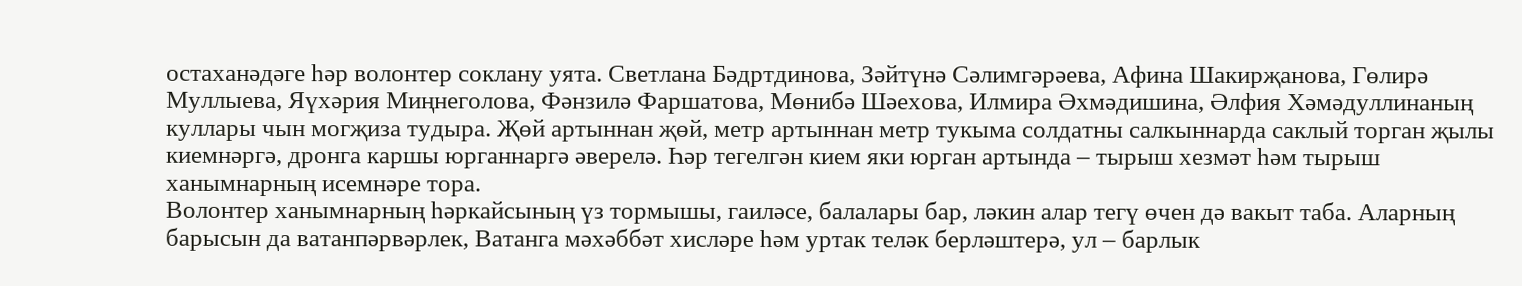остаханәдәге һәр волонтер соклану уята. Светлана Бәдртдинова, Зәйтүнә Сәлимгәрәева, Афина Шакирҗанова, Гөлирә Муллыева, Яүхәрия Миңнеголова, Фәнзилә Фаршатова, Мөнибә Шәехова, Илмира Әхмәдишина, Әлфия Хәмәдуллинаның куллары чын могҗиза тудыра. Җөй артыннан җөй, метр артыннан метр тукыма солдатны салкыннарда саклый торган җылы киемнәргә, дронга каршы юрганнаргә әверелә. Һәр тегелгән кием яки юрган артында – тырыш хезмәт һәм тырыш ханымнарның исемнәре тора.
Волонтер ханымнарның һәркайсының үз тормышы, гаиләсе, балалары бар, ләкин алар тегү өчен дә вакыт таба. Аларның барысын да ватанпәрвәрлек, Ватанга мәхәббәт хисләре һәм уртак теләк берләштерә, ул – барлык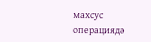махсус операциядә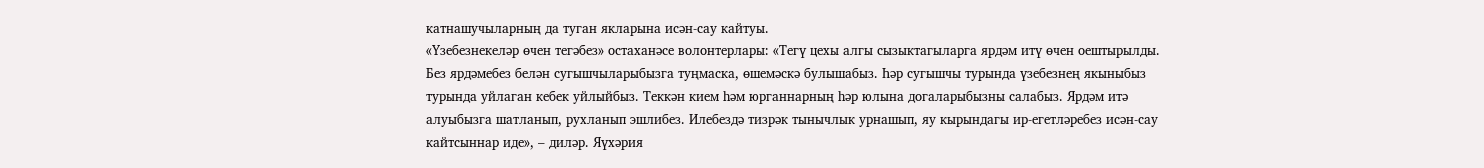катнашучыларның да туган якларына исән-сау кайтуы.
«Үзебезнекеләр өчен тегәбез» остаханәсе волонтерлары: «Тегү цехы алгы сызыктагыларга ярдәм итү өчен оештырылды. Без ярдәмебез белән сугышчыларыбызга туңмаска, өшемәскә булышабыз. Һәр сугышчы турында үзебезнең якыныбыз турында уйлаган кебек уйлыйбыз. Теккән кием һәм юрганнарның һәр юлына догаларыбызны салабыз. Ярдәм итә алуыбызга шатланып, рухланып эшлибез. Илебездә тизрәк тынычлык урнашып, яу кырындагы ир-егетләребез исән-сау кайтсыннар иде», – диләр. Яүхәрия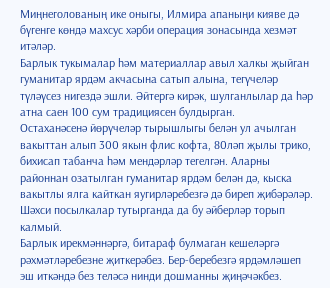Миңнеголованың ике оныгы, Илмира апаныңи кияве дә бүгенге көндә махсус хәрби операция зонасында хезмәт итәләр.
Барлык тукымалар һәм материаллар авыл халкы җыйган гуманитар ярдәм акчасына сатып алына, тегүчеләр түләүсез нигездә эшли. Әйтергә кирәк, шулганлылар да һәр атна саен 100 сум традициясен булдырган.
Остаханәсенә йөрүчеләр тырышлыгы белән ул ачылган вакыттан алып 300 якын флис кофта, 80ләп җылы трико, бихисап табанча һәм мендәрләр тегелгән. Аларны районнан озатылган гуманитар ярдәм белән дә, кыска вакытлы ялга кайткан яугирләребезгә дә биреп җибәрәләр. Шәхси посылкалар тутырганда да бу әйберләр торып калмый.
Барлык ирекмәннәргә, битараф булмаган кешеләргә рәхмәтләребезне җиткерәбез. Бер-беребезгә ярдәмләшеп эш иткәндә без теләсә нинди дошманны җиңәчәкбез.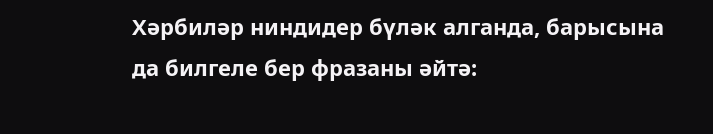Хәрбиләр ниндидер бүләк алганда, барысына да билгеле бер фразаны әйтә: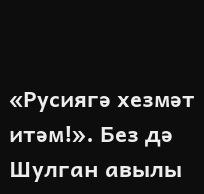«Русиягә хезмәт итәм!». Без дә Шулган авылы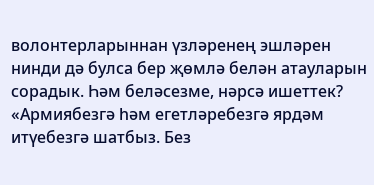волонтерларыннан үзләренең эшләрен нинди дә булса бер җөмлә белән атауларын сорадык. Һәм беләсезме, нәрсә ишеттек? «Армиябезгә һәм егетләребезгә ярдәм итүебезгә шатбыз. Без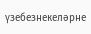үзебезнекеләрне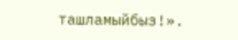ташламыйбыз!».